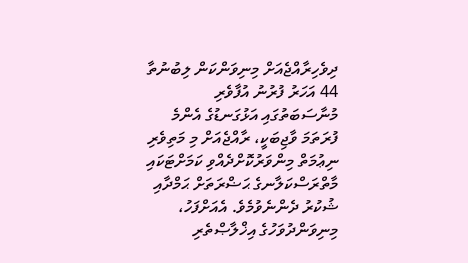ދިވެހިރާއްޖެއަށް މިނިވަންކަން ލިބުނުތާ 44 އަހަރު ފުރުނު އުފާވެރި މުނާސަބަތުގައި އަޅުގަނޑުގެ އެންމެ ފުރަތަމަ ވާޖިބަކީ، ރާއްޖެއަށް މި މަތިވެރި ނިޢުމަތް މިންވަރުކޮށްދެއްވި ކަމަށްޓަކައި މާތްރަސްކަލާނގެ ޙަޟްރަތަށް ޙަމްދާއި ޝުކުރު ދެންނެވުމެވެ. އެއަށްފަހު، މިނިވަންދުވަހުގެ އިޚްލާޞްތެރި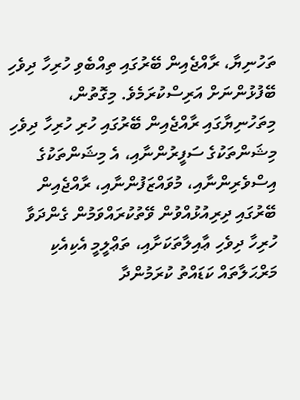ތަހުނިޔާ، ރާއްޖެއިން ބޭރުގައި ތިއްބެވި ހުރިހާ ދިވެހި ބޭފުޅުންނަށް އަރިސްކުރަމެވެ. މިގޮތުން، މިތަހުނިޔާގައި ރާއްޖެއިން ބޭރުގައި ހުރި ހުރިހާ ދިވެހި މިޝަންތަކުގެ ސަފީރުންނާއި، އެ މިޝަންތަކުގެ އިސްވެރިންނާއި، މުވައްޒަފުންނާއި، ރާއްޖެއިން ބޭރުގައި ދިރިއުޅުއްވުން ވޭތުކުރައްވަމުން ގެންދަވާ ހުރިހާ ދިވެހި ޢާއިލާތަކަށާއި، ތަޢްލީމީ އެކިއެކި މަރްޙަލާތައް ކަޑައްތު ކުރަމުންދާ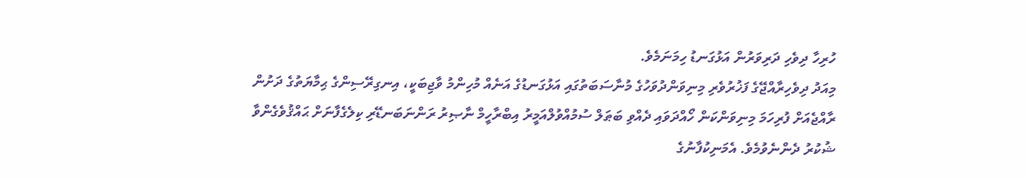ހުރިހާ ދިވެހި ދަރިވަރުން އަޅުގަނޑު ހިމަނަމެވެ.
މިއަދު ދިވެހިރާއްޖޭގެ ފަޚުރުވެރި މިނިވަންދުވަހުގެ މުނާސަބަތުގައި އަޅުގަނޑުގެ އަނެއް މުހިންމު ވާޖިބަކީ، އިނގިރޭސިންގެ ޙިމާޔަތުގެ ދަށުން ރާއްޖެއަށް ފުރިހަމަ މިނިވަންކަން ހޯއްދަވައި ދެއްވި ބަޠަލް ސުމުއްވުލްއަމީރު އިބްރާހީމް ނާޞިރު ރަންނަބަނޑޭރި ކިލެގެފާނަށް ޙައްޤުވެގެންވާ ޝުކުރު ދެންނެވުމެވެ. އެމަނިކުފާނުގެ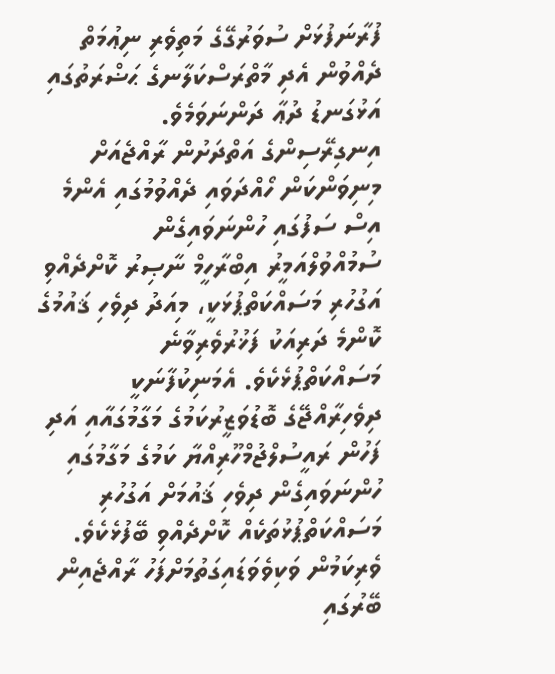ފުރާނަފުޅަށް ސުވަރުގޭގެ މަތިވެރި ނިޢުމަތް ދެއްވުން އެދި މާތްރަސްކަލާނގެ ޙަޟްރަތުގައި އަޅުގަނޑު ދުޢާ ދަންނަވަމެވެ.
އިނގިރޭސިންގެ އަތްދަށުން ރާއްޖެއަށް މިނިވަންކަން ހޯއްދަވައި ދެއްވުމުގައި އެންމެ އިސް ސަފުގައި ހުންނަވައިގެން ސުމުއްވުލްއަމީރު އިބްރާހީމް ނާޞިރު ކޮށްދެއްވި އަގުހުރި މަސައްކަތްޕުޅަކީ، މިއަދު ދިވެހި ޤައުމުގެ ކޮންމެ ދަރިއަކު ފަޚުރުވެރިވާނެ މަސައްކަތްޕުޅެކެވެ. އެމަނިކުފާނަކީ ދިވެހިރާއްޖޭގެ ބޮޑުވަޒީރުކަމުގެ މަގާމުގައާއި އަދި ފަހުން ރައީސުލްޖުމްހޫރިއްޔާ ކަމުގެ މަގާމުގައި ހުންނަވައިގެން ދިވެހި ޤައުމަށް އަގުހުރި މަސައްކަތްޕުޅުތަކެއް ކޮށްދެއްވި ބޭފުޅެކެވެ. ވެރިކަމުން ވަކިވެވަޑައިގަތުމަށްފަހު ރާއްޖެއިން ބޭރުގައި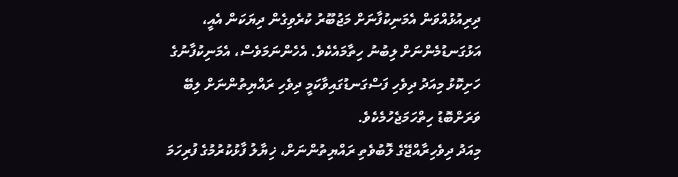ދިރިއުޅުއްވަން އެމަނިކުފާނަށް މަޖުބޫރު ކުރެވިގެން ދިޔަކަން އެއީ، އަޅުގަނޑުމެންނަށް ލިބުނު ހިތާމައެކެވެ. އެހެންނަމަވެސް، އެމަނިކުފާނުގެ ހަށިކޮޅު މިއަދު ދިވެހި ފަސްގަނޑުގައިވާކަމީ ދިވެހި ރައްޔިތުންނަށް ލިބޭ ވަރަށްބޮޑު ހިތްހަމަޖެހުމެކެވެ.
މިއަދު ދިވެހިރާއްޖޭގެ ލޮބުވެތި ރައްޔިތުންނަށް، ޚިޔާލު ފާޅުކުރުމުގެ ފުރިހަމަ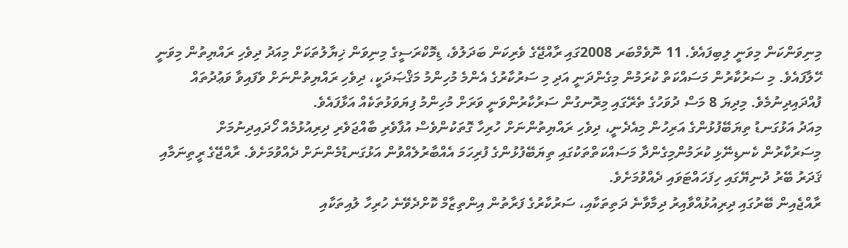މިނިވަންކަން މިވަނީ ލިބިފައެވެ. 11 ނޮވެމްބަރ 2008ގައި ރާއްޖޭގެ ވެރިކަން ބަދަލުވެ، ޑިމޮކްރަސީގެ މިނިވަން ޚިޔާލުތަކަށް މިއަދު ދިވެހި ރައްޔިތުން މިވަނީ ހޭލާފައެވެ. މި ސަރުކާރުން މަސައްކަތް ކުރަމުން މިގެންދަނީ އަދި މި ސަރުކާރުގެ އެންމެ މުހިންމު މަޤްޞަދަކީ، ދިވެހި ރައްޔިތުންނަށް ވެފައިވާ ވަޢުދުތައް ފުއްދައިދިނުމެވެ. މިދިޔަ 8 މަސް ދުވަހުގެ ތެރޭގައި މިރޮނގުން ސަރުކާރުންވަނީ ވަރަށް މުހިންމު ފިޔަވަޅުތަކެއް އަޅާފައެވެ.
މިއަދު އަޅުގަނޑު ތިޔަބޭފުޅުންގެ އަރިހުން މިއެދެނީ، ދިވެހި ރައްޔިތުންނަށް ހުރިހާ ގޮތަކުންވެސް އުފާވެރި ބާއްޖަވެރި ދިރިއުޅުމެއް ހޯދައިދިނުމަށް މިސަރުކާރުން ކެނޑިނޭޅި ކުރަމުންމިގެންދާ މަސައްކަތްތަކުގައި ތިޔަބޭފުޅުންގެ ފުރިހަމަ އެއްބާރުލެއްވުން އަޅުގަނޑުމެންނަށް ދެއްވުމަށެވެ. ރާއްޖޭގެ ރީތިނަމާއި ޤަދަރު ބޭރު ދުނިޔޭގައި ހިފަހައްޓަވައި ދެއްވުމަށެވެ.
ރާއްޖެއިން ބޭރުގައި ދިރިއުޅުއްވާއިރު ދިމާވާނެ ދަތިތަކާއި، ސަރުކާރުގެ ފަރާތުން އިންތިޒާމް ކޮށްދެވޭނެ ހުރިހާ ލުއިތަކާއި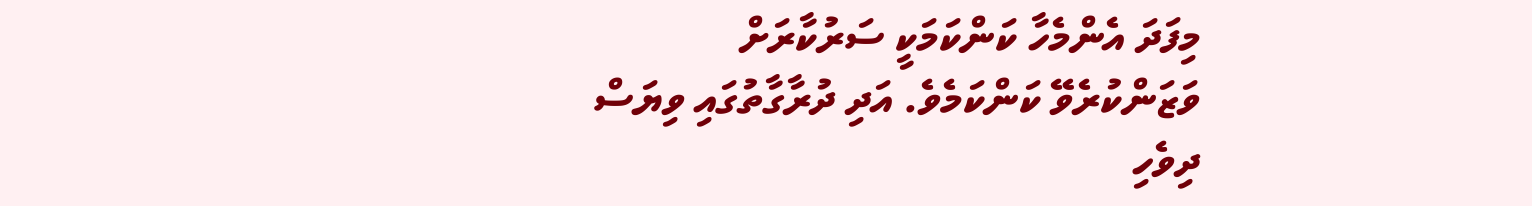މިފަދަ އެންމެހާ ކަންކަމަކީ ސަރުކާރަށް ވަޒަންކުރެވޭ ކަންކަމެވެ. އަދި ދުރާގާތުގައި ވިޔަސް ދިވެހި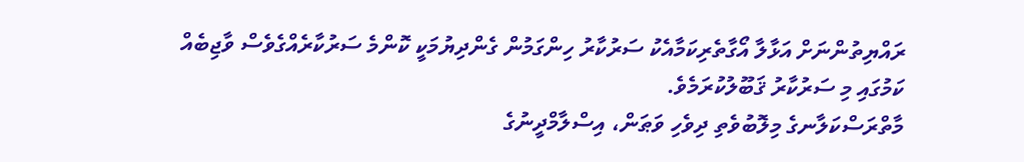ރައްޔިތުންނަށް އަޅާލާ އޯގާތެރިކަމާއެކު ސަރުކާރު ހިންގަމުން ގެންދިޔުމަކީ ކޮންމެ ސަރުކާރެއްގެވެސް ވާޖިބެއް ކަމުގައި މި ސަރުކާރު ޤަބޫލުކުރަމެވެ.
މާތްރަސްކަލާނގެ މިލޮބުވެތި ދިވެހި ވަޠަން، އިސްލާމްދީނުގެ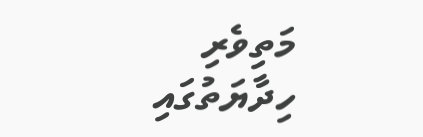މަތިވެރި ހިދާޔަތުގައި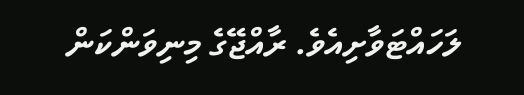ލަހައްޓަވާށިއެވެ. ރާއްޖޭގެ މިނިވަންކަން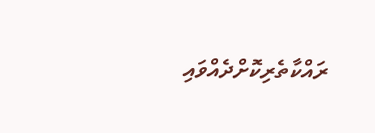ރައްކާތެރިކޮށްދެއްވައި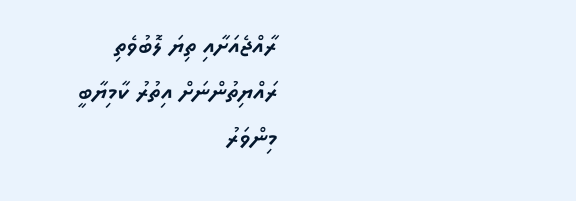ރާއްޖެއަށާއި ތިޔަ ލޮބުވެތި ރައްޔިތުންނަށް އިތުރު ކާމިޔާބީ މިންވަރު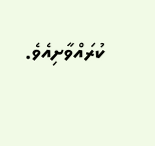ކުރައްވާށިއެވެ.